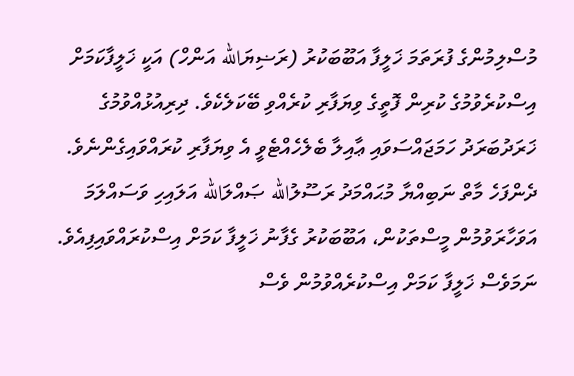މުސްލިމުންގެ ފުރަތަމަ ޚަލީފާ އަބޫބަކުރު (ރަޟިޔަالله އަންހް) އަކީ ޚަލީފާކަމަށް އިސްކުރެވުމުގެ ކުރިން ފޮތީގެ ވިޔަފާރި ކުރެއްވި ބޭކަލެކެވެ. ދިރިއުޅުއްވުމުގެ ޚަރަދުބަރަދު ހަމަޖައްސަވައި ޢާއިލާ ބެލެހެއްޓެވީ އެ ވިޔަފާރި ކުރައްވައިގެންނެވެ.
ދެންފަހެ މާތް ނަބިއްޔާ މުޙައްމަދު ރަސޫލުالله ޞައްލަالله އަލައިހި ވަސައްލަމަ އަވަހާރަވުމުން މީސްތަކުން، އަބޫބަކުރު ގެފާނު ޚަލީފާ ކަމަށް އިސްކުރައްވައިފިއެވެ. ނަމަވެސް ޚަލީފާ ކަމަށް އިސްކުރެއްވުމުން ވެސް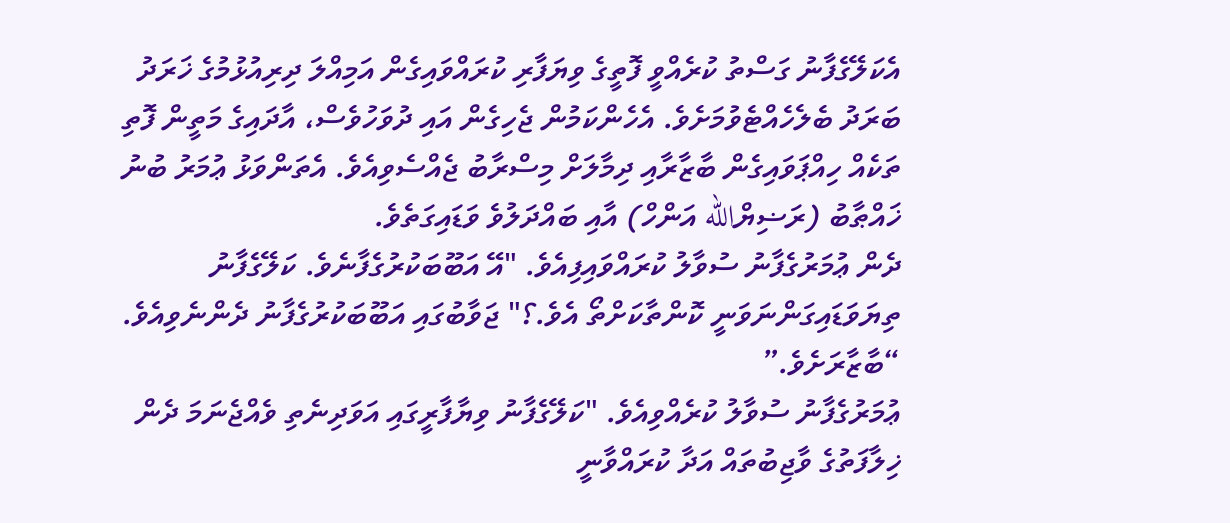އެކަލޭގެފާނު ގަސްތު ކުރެއްވީ ފޮތީގެ ވިޔަފާރި ކުރައްވައިގެން އަމިއްލަ ދިރިއުޅުމުގެ ޚަރަދު ބަރަދު ބެލެހެއްޓެވުމަށެވެ. އެހެންކަމުން ޖެހިގެން އައި ދުވަހުވެސް، އާދައިގެ މަތީން ފޮތި ތަކެއް ހިއްޕަވައިގެން ބާޒާރާއި ދިމާލަށް މިސްރާބު ޖެއްސެވިއެވެ. އެތަންވަޅު ޢުމަރު ބުނު ޚައްޠާބު (ރަޟިޔްالله އަންހް) އާއި ބައްދަލުވެ ވަޑައިގަތެވެ.
ދެން ޢުމަރުގެފާނު ސުވާލު ކުރައްވައިފިއެވެ. "އޭ އަބޫބަކުރުގެފާނެވެ. ކަލޭގެފާނު ތިޔަވަޑައިގަންނަވަނީ ކޮންތާކަށްތޯ އެވެ.؟" ޖަވާބުގައި އަބޫބަކުރުގެފާނު ދެންނެވިއެވެ. “ބާޒާރަށެވެ.”
ޢުމަރުގެފާނު ސުވާލު ކުރެއްވިއެވެ. "ކަލޭގެފާނު ވިޔާފާރީގައި އަވަދިނެތި ވެއްޖެނަމަ ދެން ޚިލާފަތުގެ ވާޖިބުތައް އަދާ ކުރައްވާނީ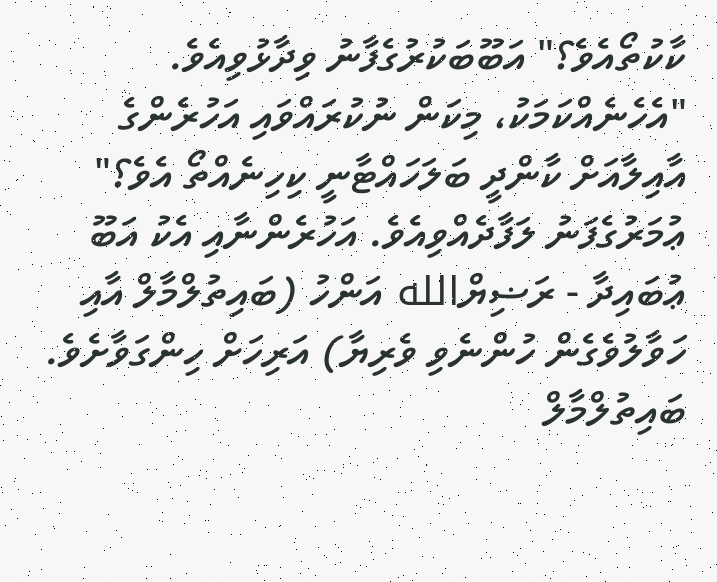ކާކުތޯއެވެ؟" އަބޫބަކުރުގެފާނު ވިދާޅުވިއެވެ. "އެހެނެއްކަމަކު، މިކަން ނުކުރައްވައި އަހުރެންގެ އާއިލާއަށް ކާންދީ ބަލަހައްޓާނީ ކިހިނެއްތޯ އެވެ؟"
ޢުމަރުގެފަނު ލަފާދެއްވިއެވެ. އަހުރެންނާއި އެކު އަބޫ ޢުބައިދާ - ރަޟިޔްالله އަންހު (ބައިތުލްމާލް އާއި ހަވާލުވެގެން ހުންނެވި ވެރިޔާ) އަރިހަށް ހިންގަވާށެވެ. ބައިތުލްމާލް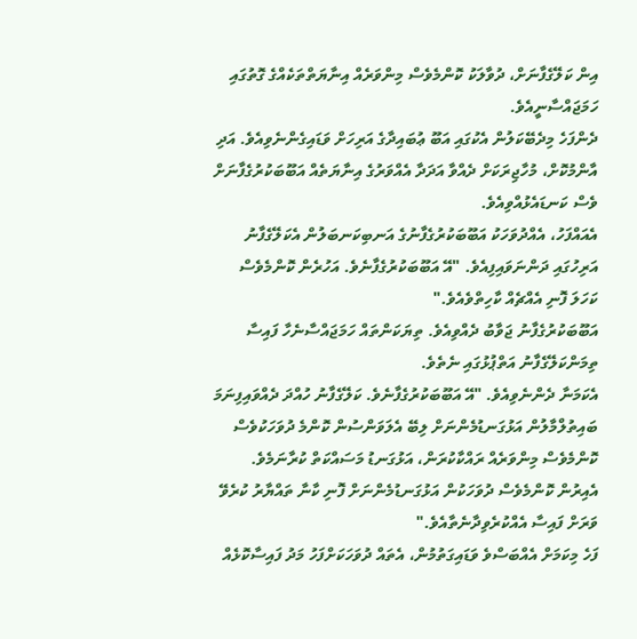އިން ކަލޭގެފާނަށް، ދުވާލަކު ކޮންމެވެސް މިންވަރެއް އިނާޔަތްތަކެއްގެ ގޮތުގައި ހަމަޖައްސާނީއެވެ.
ދެންފަހެ މިދެބޭކަލުން އެކުގައި އަބޫ ޢުބައިދާގެ އަރިހަށް ވަޑައިގެންނެވިއެވެ. އަދި އާންމުކޮށް، މުހާޖިރަކަށް ދެއްވާ އަދަދާ އެއްވަރުގެ އިނާޔަތެއް އަބޫބަކުރުގެފާނަށް ވެސް ކަނޑައެޅުއްވިއެވެ.
އެއައްފަހު، އެއްދުވަހަކު އަބޫބަކުރުގެފާނުގެ އަނބިކަނބަލުން އެކަލޭގެފާނު އަރިހުގައި ދަންނަވައިފިއެވެ. "އޭ އަބޫބަކުރުގެފާނެވެ. އަހުރެން ކޮންމެވެސް ކަހަލަ ފޮނި އެއްޗެއް ކާހިތްވެއެވެ."
އަބޫބަކުރުގެފާނު ޖަވާބު ދެއްވިއެވެ. ތިޔަކަންތައް ހަމަޖައްސާނެހާ ފައިސާ ތިމަންކަލޭގެފާނު އަތްޕުޅުގައި ނެތެވެ.
އެކަމަނާ ދެންނެވިއެވެ. "އޭ އަބޫބަކުރުގެފާނެވެ. ކަލޭގެފާނު ހުއްދަ ދެއްވައިފިނަމަ ބައިތުލްމާލުން އަޅުގަނޑުމެންނަށް ލިބޭ އެލަވަންސުން ކޮންމެ ދުވަހަކުވެސް ކޮންމެވެސް މިންވަރެއް ރައްކާކުރަން، އަޅުގަނޑު މަސައްކަތް ކުރާނަމެވެ. އެއިރުން ކޮންމެވެސް ދުވަހަކުން އަޅުގަނޑުމެންނަށް ފޮނި ކާނާ ތައްޔާރު ކުރެވޭ ވަރަށް ފައިސާ އެއްކުރެވިދާނެތާއެވެ."
ފަހެ މިކަމަށް އެއްބަސްވެ ވަޑައިގަތުމުން، އެތައް ދުވަހަކަށްފަހު މަދު ފައިސާކޮޅެއް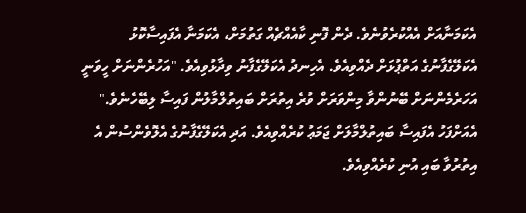އެކަމަނާއަށް އެއްކުރެވުނެވެ. ދެން ފޮނި ކާއެއްޗެއް ގަތުމަށް، އެކަމަނާ އެފައިސާކޮޅު އެކަލޭގެފާނުގެ އަތްޕުޅަށް ދެއްވިއެވެ. އެހިނދު އެކަލޭގެފާނު ވިދާޅުވިއެވެ. "އަހުރެންނަށް ހީވަނީ އަހަރެމެންނަށް ބޭނުންވާ މިންވަރަށް ވުރެ އިތުރަށް ބައިތުލްމާލުން ފައިސާ ލިބޭހެނެވެ." އެއަށްފަހު އެފައިސާ ބައިތުލްމާލަށް ޖަމަޢު ކުރެއްވިއެވެ. އަދި އެކަލޭގެފާނުގެ އެލޮވެންސުން އެ އިތުރުވާ ބައި އުނި ކުރެއްވިއެވެ.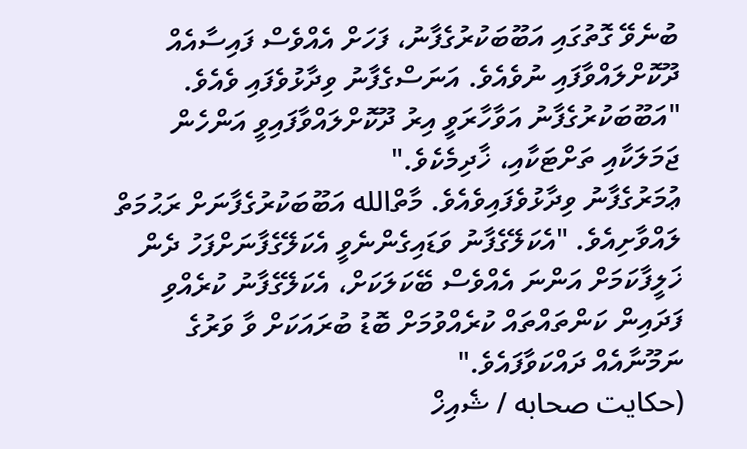ބުނެވޭ ގޮތުގައި އަބޫބަކުރުގެފާނު، ފަހަށް އެއްވެސް ފައިސާއެއް ދޫކޮށްލައްވާފައި ނުވެއެވެ. އަނަސްގެފާނު ވިދާޅުވެފައި ވެއެވެ. "އަބޫބަކުރުގެފާނު އަވާހާރަވީ އިރު ދޫކޮށްލައްވާފައިވީ އަންހެން ޖަމަލަކާއި ތަށްޓަކާއި، ޚާދިމެކެވެ."
ޢުމަރުގެފާނު ވިދާޅުވެފައިވެއެވެ. މާތްالله އަބޫބަކުރުގެފާނަށް ރަޙުމަތް ލައްވާށިއެވެ. "އެކަލޭގެފާނު ވަޑައިގެންނެވީ އެކަލޭގެފާނަށްފަހު ދެން ޚަލީފާކަމަށް އަންނަ އެއްވެސް ބޭކަލަކަށް، އެކަލޭގެފާނު ކުރެއްވި ފަދައިން ކަންތައްތައް ކުރެއްވުމަށް ބޮޑު ބުރައަކަށް ވާ ވަރުގެ ނަމޫނާއެއް ދައްކަވާފައެވެ."
(حکایت صحابه / ޝެއިޚް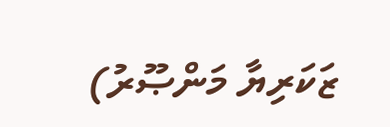ޒަކަރިޔާ މަންޞޫރު)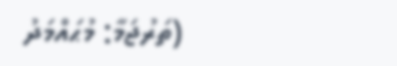(ތަރުޖަމާ: މުޙައްމަދު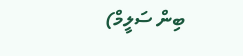ބިން ސަލީމް)